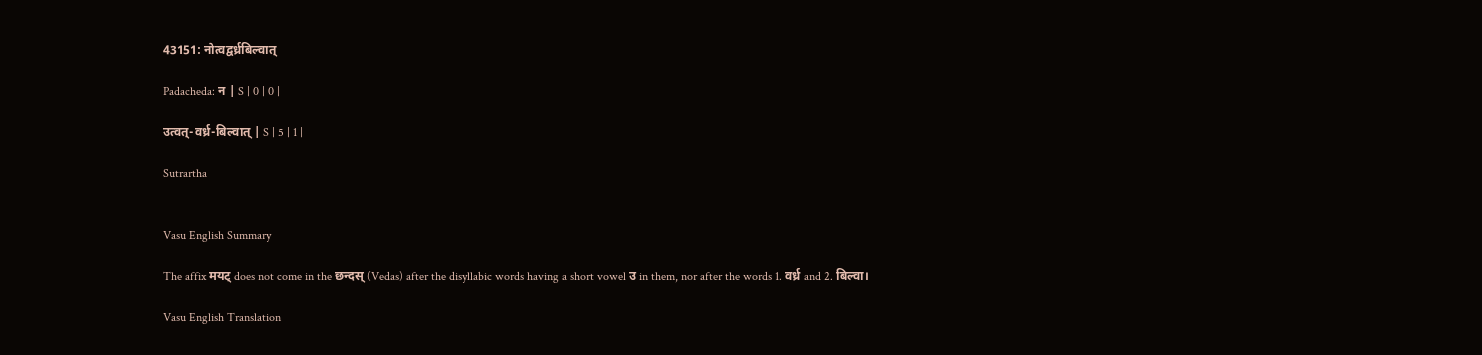43151: नोत्वद्वर्ध्रबिल्वात्

Padacheda: न | S | 0 | 0 |

उत्वत्-वर्ध्र-बिल्वात् | S | 5 | 1 |

Sutrartha


Vasu English Summary

The affix मयट् does not come in the छन्दस् (Vedas) after the disyllabic words having a short vowel उ in them, nor after the words 1. वर्ध्र and 2. बिल्वा।

Vasu English Translation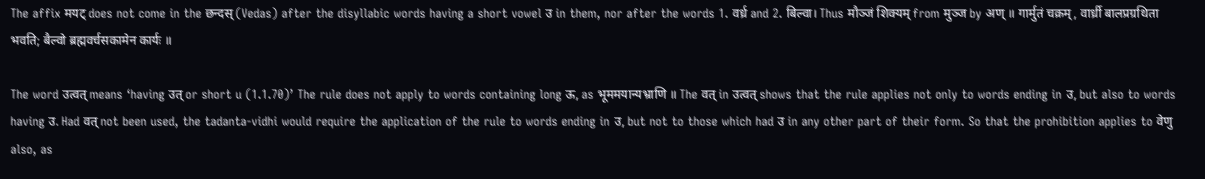The affix मयट् does not come in the छन्दस् (Vedas) after the disyllabic words having a short vowel उ in them, nor after the words 1. वर्ध्र and 2. बिल्वा। Thus मौञ्जं शिक्यम् from मुञ्ज by अण् ॥ गार्मुतं चक्रम्, वार्ध्री बालप्रग्रथिता भवति; बैल्वो ब्रह्मवर्चसकामेन कार्यः ॥

The word उत्वत् means ‘having उत् or short u (1.1.70)’ The rule does not apply to words containing long ऊ, as भूममयान्यभ्राणि ॥ The वत् in उत्वत् shows that the rule applies not only to words ending in उ, but also to words having उ. Had वत् not been used, the tadanta-vidhi would require the application of the rule to words ending in उ, but not to those which had उ in any other part of their form. So that the prohibition applies to वेणु also, as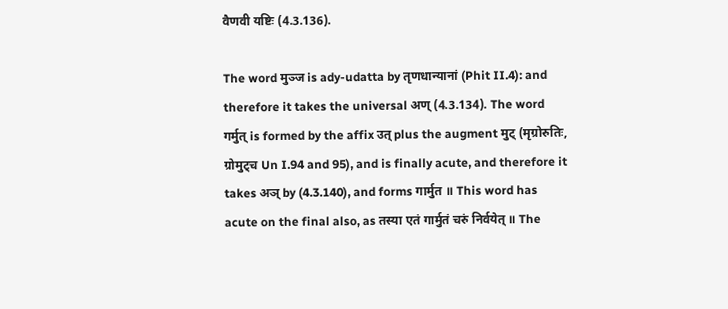वैणवी यष्टिः (4.3.136).

The word मुञ्ज is ady-udatta by तृणधान्यानां (Phit II.4): and therefore it takes the universal अण् (4.3.134). The word गर्मुत् is formed by the affix उत् plus the augment मुट् (मृग्रोरुतिः, ग्रोमुट्च Un I.94 and 95), and is finally acute, and therefore it takes अञ् by (4.3.140), and forms गार्मुत ॥ This word has acute on the final also, as तस्या एतं गार्मुतं चरुं निर्वयेत् ॥ The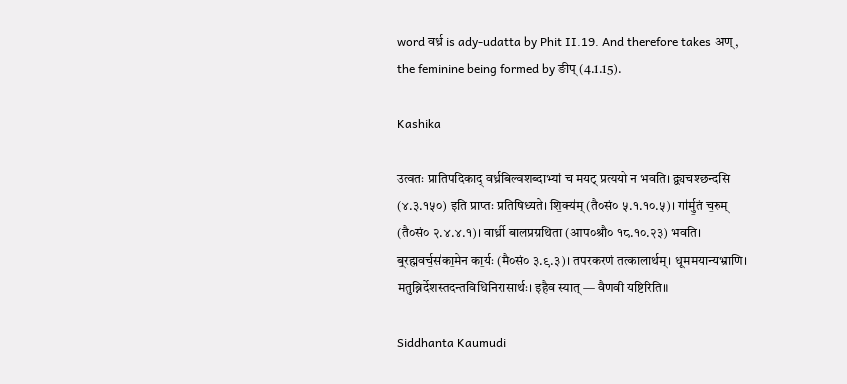word वर्ध्र is ady-udatta by Phit II.19. And therefore takes अण्, the feminine being formed by ङीप् (4.1.15).

Kashika

उत्वतः प्रातिपदिकाद् वर्ध्रबिल्वशब्दाभ्यां च मयट् प्रत्ययो न भवति। द्व्यचश्छन्दसि (४.३.१५०) इति प्राप्तः प्रतिषिध्यते। शि॒क्य॑म् (तै०सं० ५.१.१०.५)। गा॑र्मु॒तं च॒रुम् (तै०सं० २.४.४.१)। वार्ध्री बालप्रग्रथिता (आप०श्रौ० १८.१०.२३) भवति। ब्॒रह्मवर्च॒स॑का॒मेन का॒र्यः (मै०सं० ३.९.३)। तपरकरणं तत्कालार्थम्। धूममयान्यभ्राणि। मतुब्निर्देशस्तदन्तविधिनिरासार्थः। इहैव स्यात् — वैणवी यष्टिरिति॥

Siddhanta Kaumudi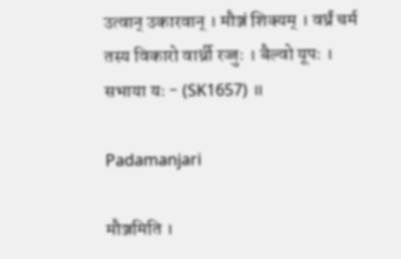उत्वान् उकारवान् । मौञ्जं शिक्यम् । वर्ध्रं चर्म तस्य विकारो वार्ध्री रज्जुः । बैल्वो यूपः । सभाया यः - (SK1657) ॥

Padamanjari

मौञ्जमिति ।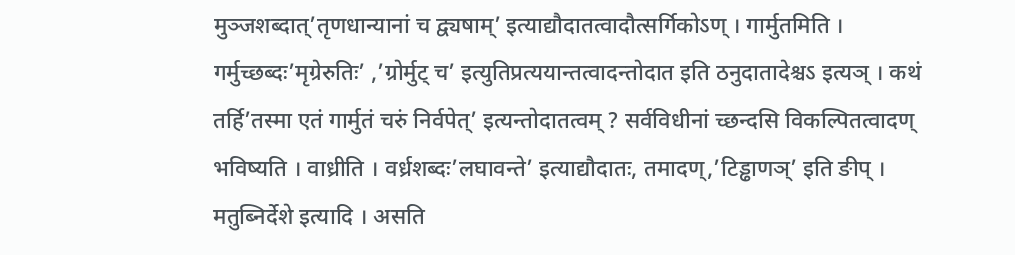मुञ्जशब्दात्’तृणधान्यानां च द्व्यषाम्’ इत्याद्यौदातत्वादौत्सर्गिकोऽण् । गार्मुतमिति । गर्मुच्छब्दः’मृग्रेरुतिः’ ,’ग्रोर्मुट् च’ इत्युतिप्रत्ययान्तत्वादन्तोदात इति ठनुदातादेश्चऽ इत्यञ् । कथं तर्हि’तस्मा एतं गार्मुतं चरुं निर्वपेत्’ इत्यन्तोदातत्वम् ? सर्वविधीनां च्छन्दसि विकल्पितत्वादण् भविष्यति । वाध्रीति । वर्ध्रशब्दः’लघावन्ते’ इत्याद्यौदातः, तमादण्,’टिड्ढाणञ्’ इति ङीप् । मतुब्निर्देशे इत्यादि । असति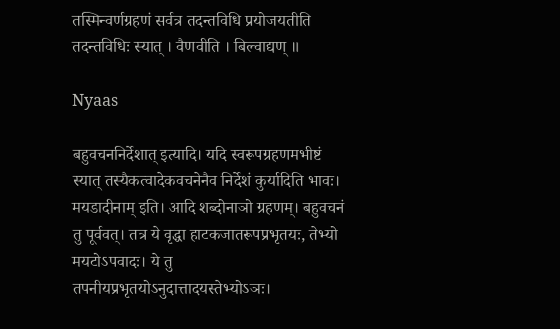तस्मिन्वर्णग्रहणं सर्वत्र तदन्तविधि प्रयोजयतीति तदन्तविधिः स्यात् । वैणवीति । बिल्वाद्यण् ॥

Nyaas

बहुवचननिर्देशात् इत्यादि। यदि स्वरूपग्रहणमभीष्टं स्यात् तस्यैकत्वादेकवचनेनैव निर्देशं कुर्यादिति भावः। मयडादीनाम् इति। आदि शब्दोनाञो ग्रहणम्। बहुवचनं तु पूर्ववत्। तत्र ये वृद्धा हाटकजातरूपप्रभृतयः, तेभ्यो मयटोऽपवादः। ये तु तपनीयप्रभृतयोऽनुदात्तादयस्तेभ्योऽञः।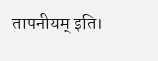तापनीयम् इति।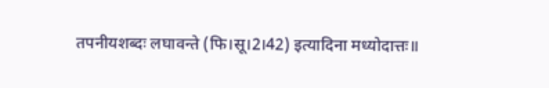तपनीयशब्दः लघावन्ते (फि।सू।2।42) इत्यादिना मध्योदात्तः॥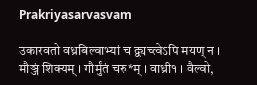Prakriyasarvasvam

उकारवतो वध्रबिल्वाभ्यां च द्व्यच्त्वेऽपि मयण् न । मौञ्जं शिक्यम् । गौर्मुंतं चरु*म् । वाध्री१ । वैल्वो,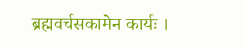ब्रह्मवर्चसकामेन कार्यः ।